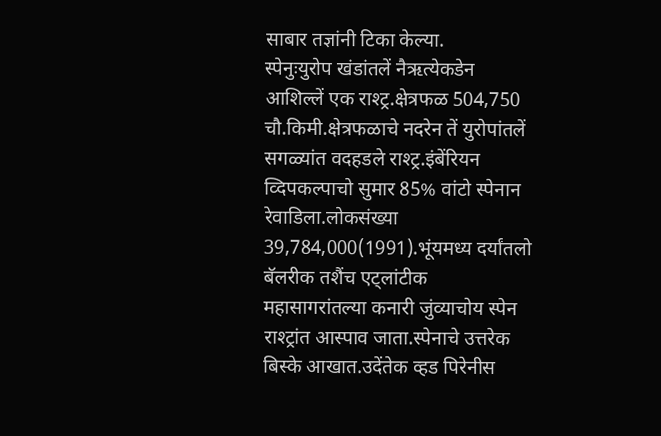साबार तज्ञांनी टिका केल्या.
स्पेनुःयुरोप खंडांतलें नैऋत्येकडेन आशिल्लें एक राश्ट्र.क्षेत्रफळ 504,750 चौ.किमी.क्षेत्रफळाचे नदरेन तें युरोपांतलें सगळ्यांत वदहडले राश्ट्र.इंबेंरियन व्दिपकल्पाचो सुमार 85% वांटो स्पेनान रेवाडिला.लोकसंख्या 39,784,000(1991).भूंयमध्य दर्यांतलो बॅलरीक तशैंच एट्लांटीक महासागरांतल्या कनारी जुंव्याचोय स्पेन राश्ट्रांत आस्पाव जाता.स्पेनाचे उत्तरेक बिस्के आखात.उदेंतेक व्हड पिरेनीस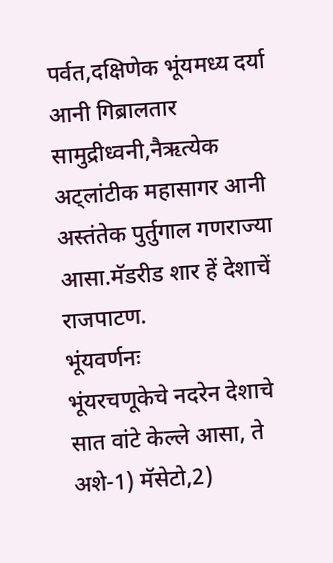पर्वत,दक्षिणेक भूंयमध्य दर्या आनी गिब्रालतार सामुद्रीध्वनी,नैऋत्येक अट्लांटीक महासागर आनी अस्तंतेक पुर्तुगाल गणराज्या आसा.मॅडरीड शार हें देशाचें राजपाटण.
भूंयवर्णनः
भूंयरचणूकेचे नदरेन देशाचे सात वांटे केल्ले आसा, ते अशे-1) मॅसेटो,2)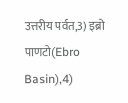उत्तरीय पर्वत,3) इब्रो पाणटो(Ebro Basin),4)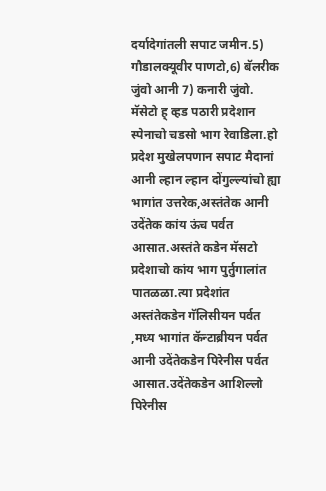दर्यादेगांतली सपाट जमीन.5) गौडालक्यूवीर पाणटो,6) बॅलरीक जुंवो आनी 7) कनारी जुंवो.
मॅसेटो ह् व्हड पठारी प्रदेशान स्पेनाचो चडसो भाग रेवाडिला.हो प्रदेश मुखेलपणान सपाट मैदानां आनी ल्हान ल्हान दोंगुल्ल्यांचो ह्या भागांत उत्तरेक,अस्तंतेक आनी उदेंतेक कांय ऊंच पर्वत आसात.अस्तंते कडेन मॅसटो प्रदेशाचो कांय भाग पुर्तुगालांत पातळळा.त्या प्रदेशांत अस्तंतेकडेन गॅलिसीयन पर्वत ,मध्य भागांत कॅन्टाब्रीयन पर्वत आनी उदेंतेकडेन पिरेनीस पर्वत आसात.उदेंतेकडेन आशिल्लो पिरेनीस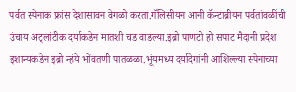पर्वत स्पेनाक फ्रांस देशासावन वेगळो करता.गॅलिसीयन आनी कॅन्टाब्रीयन पर्वतांवळींची उंचाय अट्लांटीक दर्याकडेन मातशी चड वाडल्या.इब्रो पाणटो हो सपाट मैदानी प्रदेश इशान्यकडेन इब्रो न्हंये भोंवतणी पातळळा.भूंयमध्य दर्यादेगांनी आशिल्ल्या स्पेनाच्या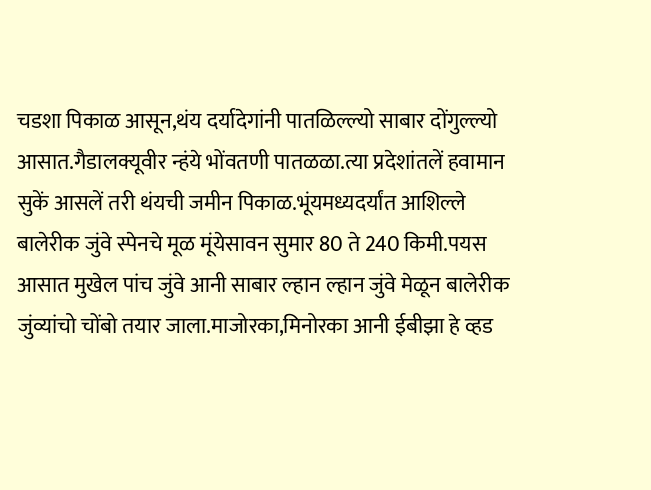चडशा पिकाळ आसून,थंय दर्यादेगांनी पातळिल्ल्यो साबार दोंगुल्ल्यो आसात.गैडालक्यूवीर न्हंये भोंवतणी पातळळा.त्या प्रदेशांतलें हवामान सुकें आसलें तरी थंयची जमीन पिकाळ.भूंयमध्यदर्यांत आशिल्ले बालेरीक जुंवे स्पेनचे मूळ मूंयेसावन सुमार 80 ते 240 किमी.पयस आसात मुखेल पांच जुंवे आनी साबार ल्हान ल्हान जुंवे मेळून बालेरीक जुंव्यांचो चोंबो तयार जाला.माजोरका,मिनोरका आनी ईबीझा हे व्हड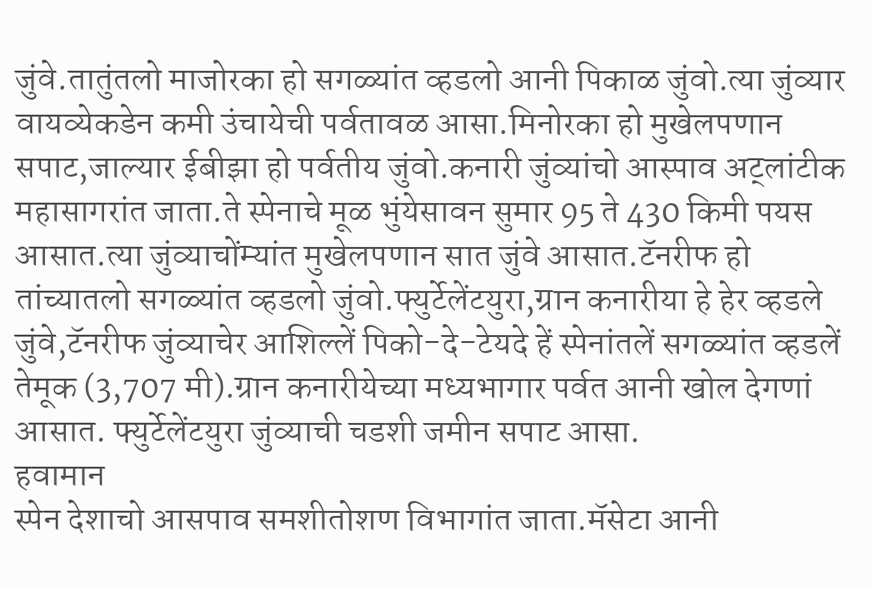जुंवे.तातुंतलो माजोरका हो सगळ्यांत व्हडलो आनी पिकाळ जुंवो.त्या जुंव्यार वायव्येकडेन कमी उंचायेची पर्वतावळ आसा.मिनोरका हो मुखेलपणान सपाट,जाल्यार ईबीझा हो पर्वतीय जुंवो.कनारी जुंव्यांचो आस्पाव अट्लांटीक महासागरांत जाता.ते स्पेनाचे मूळ भुंयेसावन सुमार 95 ते 430 किमी पयस आसात.त्या जुंव्याचोंम्यांत मुखेलपणान सात जुंवे आसात.टॅनरीफ हो तांच्यातलो सगळ्यांत व्हडलो जुंवो.फ्युर्टेलेंटयुरा,ग्रान कनारीया हे हेर व्हडले जुंवे,टॅनरीफ जुंव्याचेर आशिल्लें पिको-दे-टेयदे हें स्पेनांतलें सगळ्यांत व्हडलें तेमूक (3,707 मी).ग्रान कनारीयेच्या मध्यभागार पर्वत आनी खोल देगणां आसात. फ्युर्टेलेंटयुरा जुंव्याची चडशी जमीन सपाट आसा.
हवामान
स्पेन देशाचो आसपाव समशीतोशण विभागांत जाता.मॅसेटा आनी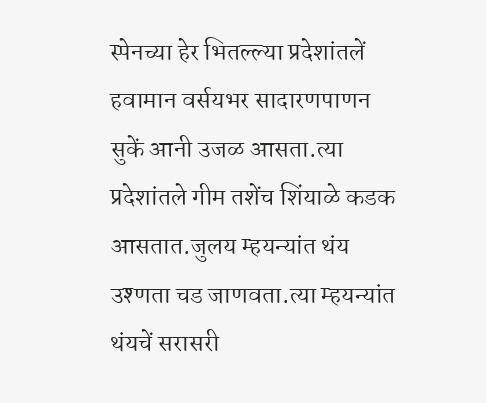स्पेनच्या हेर भितल्ल्या प्रदेशांतलें हवामान वर्सयभर सादारणपाणन सुकें आनी उजळ आसता.त्या प्रदेशांतले गीम तशेंच शिंयाळे कडक आसतात.जुलय म्हयन्यांत थंय उश्णता चड जाणवता.त्या म्हयन्यांत थंयचें सरासरी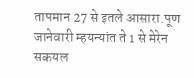तापमान 27 से इतले आसारा.पूण जानेवारी म्हयन्यांत ते 1 से मेरेन सकयल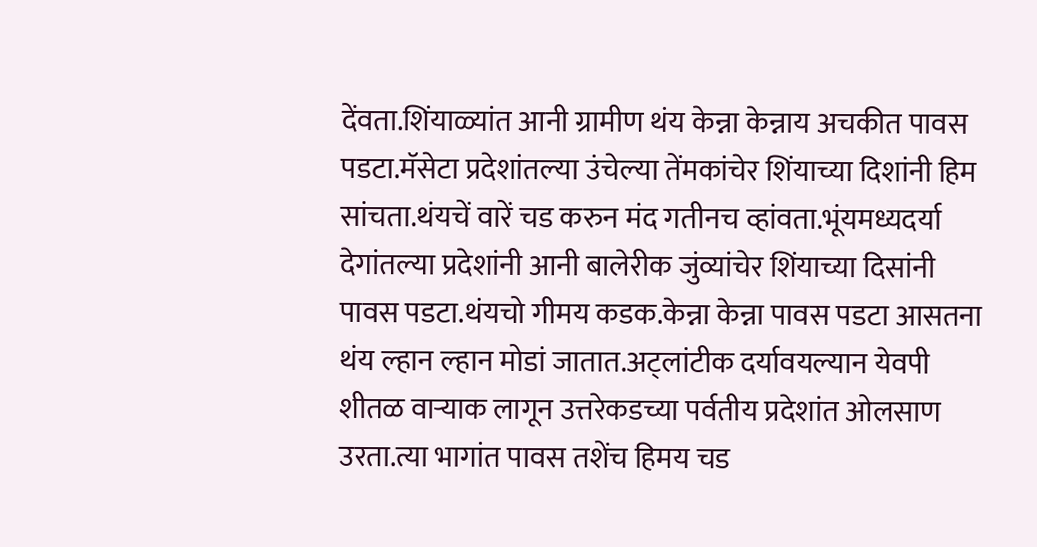देंवता.शिंयाळ्यांत आनी ग्रामीण थंय केन्ना केन्नाय अचकीत पावस पडटा.मॅसेटा प्रदेशांतल्या उंचेल्या तेंमकांचेर शिंयाच्या दिशांनी हिम सांचता.थंयचें वारें चड करुन मंद गतीनच व्हांवता.भूंयमध्यदर्या देगांतल्या प्रदेशांनी आनी बालेरीक जुंव्यांचेर शिंयाच्या दिसांनी पावस पडटा.थंयचो गीमय कडक.केन्ना केन्ना पावस पडटा आसतना थंय ल्हान ल्हान मोडां जातात.अट्लांटीक दर्यावयल्यान येवपी शीतळ वाऱ्याक लागून उत्तरेकडच्या पर्वतीय प्रदेशांत ओलसाण उरता.त्या भागांत पावस तशेंच हिमय चड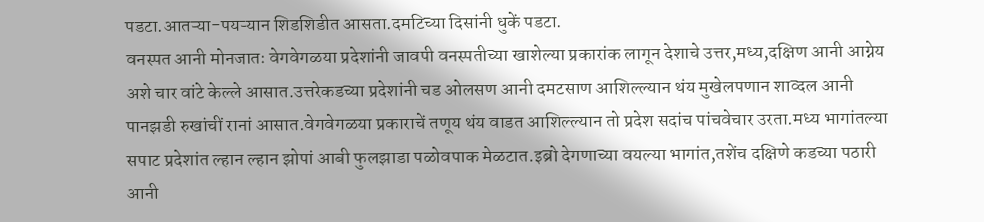पडटा.आतऱ्या-पयऱ्यान शिडशिडीत आसता.दमटिच्या दिसांनी धुकें पडटा.
वनस्पत आनी मोनजातः वेगवेगळया प्रदेशांनी जावपी वनस्पतीच्या खाशेल्या प्रकारांक लागून देशाचे उत्तर,मध्य,दक्षिण आनी आग्नेय अशे चार वांटे केल्ले आसात.उत्तरेकडच्या प्रदेशांनी चड ओलसण आनी दमटसाण आशिल्ल्यान थंय मुखेलपणान शाव्दल आनी पानझडी रुखांचीं रानां आसात.वेगवेगळया प्रकाराचें तणूय थंय वाडत आशिल्ल्यान तो प्रदेश सदांच पांचवेचार उरता.मध्य भागांतल्या सपाट प्रदेशांत ल्हान ल्हान झोपां आबी फुलझाडा पळोवपाक मेळटात.इब्रो देगणाच्या वयल्या भागांत,तशेंच दक्षिणे कडच्या पठारी आनी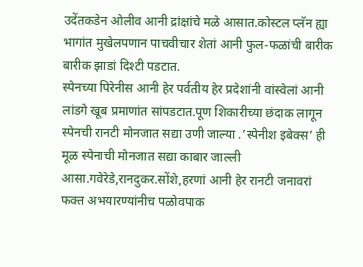उदेंतकडेन ओलीव आनी द्रांक्षांचे मळे आसात.कोस्टल प्लॅन ह्या भागांत मुखेलपणान पाचवीचार शेतां आनी फुल-फळांची बारीक बारीक झाडां दिश्टी पडटात.
स्पेनच्या पिरेनीस आनी हेर पर्वतीय हेर प्रदेशांनी वांस्वेलां आनी लांडगे खूब प्रमाणांत सांपडटात.पूण शिकारीच्या छंदाक लागून स्पेनची रानटी मोनजात सद्या उणी जाल्या .’स्पेनीश इबेक्स’ ही मूळ स्पेनाची मोनजात सद्या काबार जाल्ली आसा.गवेरेडे,रानदुकर.सोंशे,हरणां आनी हेर रानटी जनावरां फक्त अभयारण्यांनीच पळोवपाक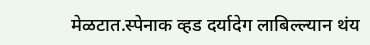मेळटात.स्पेनाक व्हड दर्यादेग लाबिल्ल्यान थंय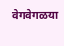वेगवेगळया